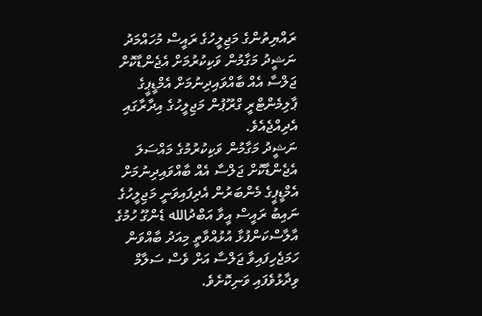ރައްޔިތުންގެ މަޖިލީހުގެ ރައީސް މުހައްމަދު ނަޝީދު މަގާމުން ވަކިކުރުމަށް އެޖެންޑާކޮށް ޖަލްސާ އެއް ބާއްވައިދިނުމަށް އެމްޑީޕީގެ ޕާލިމެންޓްރީ ގްރޫޕުން މަޖިލީހުގެ އިދާރާގައި އެދިއްޖެއެވެ.
ނަޝީދު މަގާމުން ވަކިކުރުމުގެ މައްސަލަ އެޖެންޑާކޮށް ޖަލްސާ އެއް ބާއްވައިދިނުމަށް އެމްޑީޕީގެ މެންބަރުން އެދިފައިވަނީ މަޖިލީހުގެ ނައިބު ރައީސް އީވާ އަބްދުالله ޑެންގޫ ހުމުގެ އާލާސްކަންފުޅާ އުޅުއްވާތީ މިއަދު ބާއްވަން ހަމަޖެހިފައިވާ ޖަލްސާ އަށް ވެސް ސަލާމް ވިދާޅުވެފައި ވަނިކޮށެވެ.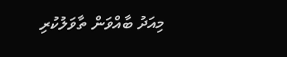މިއަދު ބާއްވަން ތާވަލުކުރި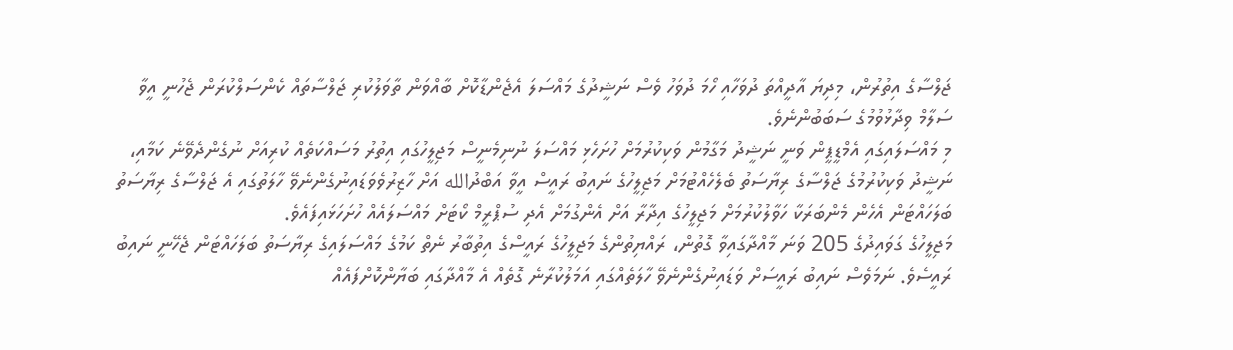ޖަލްސާގެ އިތުރުން، މިދިޔަ އާދީއްތަ ދުވަހާއި ހޯމަ ދުވަހު ވެސް ނަޝީދުގެ މައްސަލަ އެޖެންޑާކޮށް ބާއްވަން ތާވަލުކުރި ޖަލްސާތައް ކެންސަލްކުރަން ޖެހުނީ އީވާ ސަލާމް ވިދާޅުވުމުގެ ސަބަބުންނެވެ.
މި މައްސަލައިގައި އެމްޑީޕީން ވަނީ ނަޝީދު މަގާމުން ވަކިކުރުމަށް ހުށަހެޅި މައްސަލަ ނުނިމެނީސް މަޖިލީހުގައި އިތުރު މަސައްކަތެއް ކުރިއަށް ނުގެންދެވޭނެ ކަމާއި، ނަޝީދު ވަކިކުރުމުގެ ޖަލްސާގެ ރިޔާސަތު ބެލެހެއްޓުމަށް މަޖިލީހުގެ ނައިބު ރައީސް އީވާ އަބްދުالله އަށް ހާޒިރުވެވަޑައިނުގެންނެވޭ ހާލަތުގައި އެ ޖަލްސާގެ ރިޔާސަތު ބަލަހައްޓަން އެހެން މެންބަރަކާ ހަވާލުކުރުމަށް މަޖިލީހުގެ އިދާރާ އަށް އެންގުމަށް އެދި ސުޕްރީމް ކޯޓަށް މައްސަލައެއް ހުށަހަޅައިފައެވެ.
މަޖިލީހުގެ ގަވައިދުގެ 205 ވަނަ މާއްދާގައިވާ ގޮތުން، ރައްޔިތުންގެ މަޖިލީހުގެ ރައީސްގެ އިތުބާރު ނެތް ކަމުގެ މައްސަލައިގެ ރިޔާސަތު ބަލަހައްޓަން ޖެހޭނީ ނައިބު ރައީސެވެ. ނަމަވެސް ނައިބު ރައީސަށް ވަޑައިނުގެންނެވޭ ހާލަތެއްގައި އަމަލުކުރާނެ ގޮތެއް އެ މާއްދާގައި ބަޔާންކޮށްފައެއް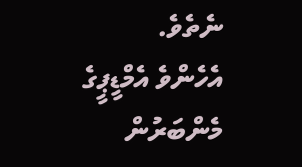ނެތެވެ.
އެހެންވެ އެމްޑީޕީގެ މެންބަރުން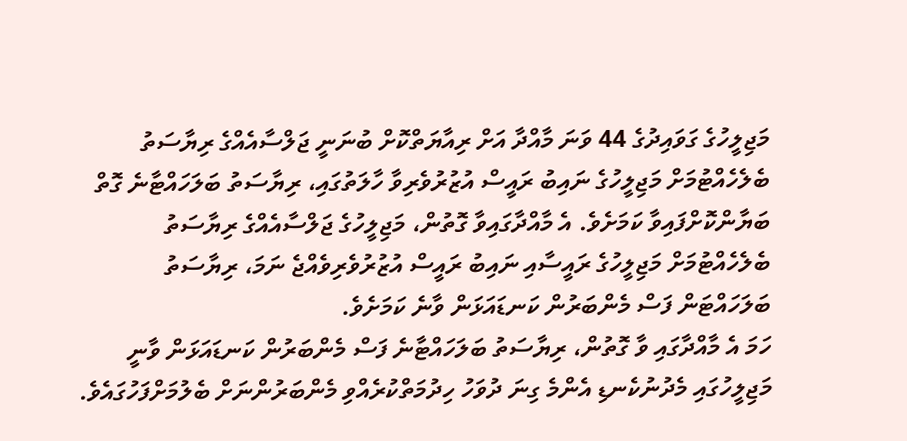މަޖިލީހުގެ ގަވައިދުގެ 44 ވަނަ މާއްދާ އަށް ރިއާޔަތްކޮށް ބުނަނީ ޖަލްސާއެއްގެ ރިޔާސަތު ބެލެހެއްޓުމަށް މަޖިލީހުގެ ނައިބު ރައީސް އުޒުރުވެރިވާ ހާލަތުގައި، ރިޔާސަތު ބަލަހައްޓާނެ ގޮތް ބަޔާންކޮށްފައިވާ ކަމަށެވެ. އެ މާއްދާގައިވާ ގޮތުން، މަޖިލީހުގެ ޖަލްސާއެއްގެ ރިޔާސަތު ބެލެހެއްޓުމަށް މަޖިލީހުގެ ރައީސާއި ނައިބު ރައީސް އުޒުރުވެރިވެއްޖެ ނަމަ، ރިޔާސަތު ބަލަހައްޓަން ފަސް މެންބަރުން ކަނޑައަޅަން ވާނެ ކަމަށެވެ.
ހަމަ އެ މާއްދާގައި ވާ ގޮތުން، ރިޔާސަތު ބަލަހައްޓާނެ ފަސް މެންބަރުން ކަނޑައަޅަން ވާނީ މަޖިލީހުގައި މެދުނުކެނޑި އެންމެ ގިނަ ދުވަހު ހިދުމަތްކުރެއްވި މެންބަރުންނަށް ބެލުމަށްފަހުގައެވެ.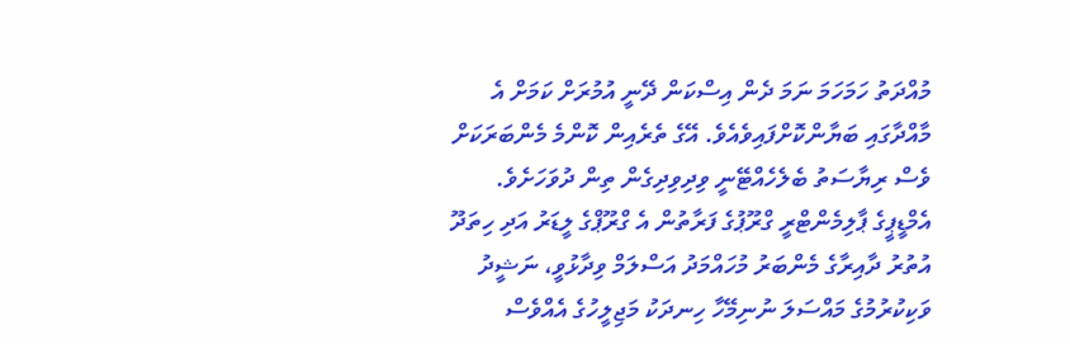މުއްދަތު ހަމަހަމަ ނަމަ ދެން އިސްކަން ދޭނީ އުމުރަށް ކަމަށް އެ މާއްދާގައި ބަޔާންކޮށްފައިވެއެވެ. އޭގެ ތެރެއިން ކޮންމެ މެންބަރަކަށް ވެސް ރިޔާސަތު ބެލެހެއްޓޭނީ ވިދިވިދިގެން ތިން ދުވަހަށެވެ.
އެމްޑީޕީގެ ޕާލިމެންޓްރީ ގްރޫޕުގެ ފަރާތުން އެ ގްރޫޕްގެ ލީޑަރު އަދި ހިތަދޫ އުތުރު ދާއިރާގެ މެންބަރު މުހައްމަދު އަސްލަމް ވިދާޅުވީ، ނަޝީދު ވަކިކުރުމުގެ މައްސަލަ ނުނިމޭހާ ހިނދަކު މަޖިލީހުގެ އެއްވެސް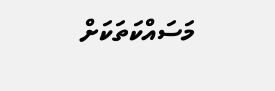މަސައްކަތަކަށް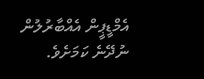އެމްޑީޕީން އެއްބާރުލުން ނުދޭނެ ކަމަށެވެ.